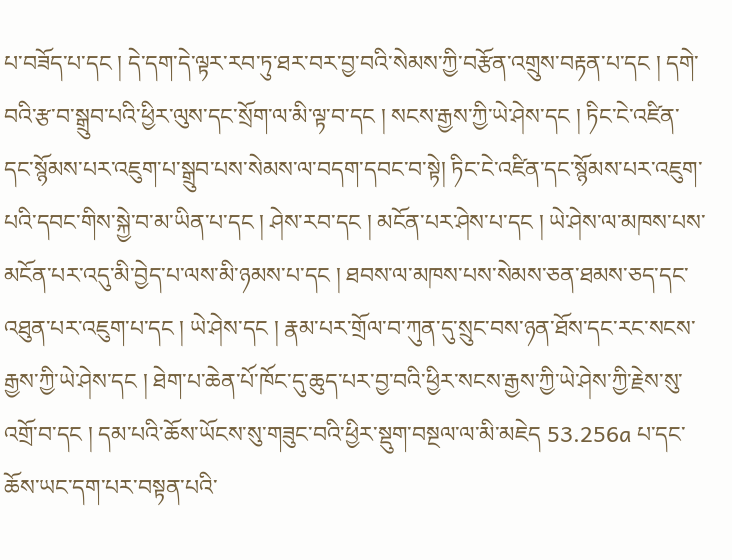པ་བཟོད་པ་དང ། དེ་དག་དེ་ལྟར་རབ་ཏུ་ཐར་བར་བྱ་བའི་སེམས་ཀྱི་བརྩོན་འགྲུས་བརྟན་པ་དང ། དགེ་བའི་རྩ་བ་སྒྲུབ་པའི་ཕྱིར་ལུས་དང་སྲོག་ལ་མི་ལྟ་བ་དང ། སངས་རྒྱས་ཀྱི་ཡེ་ཤེས་དང ། ཏིང་ངེ་འཛིན་དང་སྙོམས་པར་འཇུག་པ་སྒྲུབ་པས་སེམས་ལ་བདག་དབང་བ་སྟེ། ཏིང་ངེ་འཛིན་དང་སྙོམས་པར་འཇུག་པའི་དབང་གིས་སྐྱེ་བ་མ་ཡིན་པ་དང ། ཤེས་རབ་དང ། མངོན་པར་ཤེས་པ་དང ། ཡེ་ཤེས་ལ་མཁས་པས་མངོན་པར་འདུ་མི་བྱེད་པ་ལས་མི་ཉམས་པ་དང ། ཐབས་ལ་མཁས་པས་སེམས་ཅན་ཐམས་ཅད་དང་འཐུན་པར་འཇུག་པ་དང ། ཡེ་ཤེས་དང ། རྣམ་པར་གྲོལ་བ་ཀུན་དུ་སྲུང་བས་ཉན་ཐོས་དང་རང་སངས་རྒྱས་ཀྱི་ཡེ་ཤེས་དང ། ཐེག་པ་ཆེན་པོ་ཁོང་དུ་ཆུད་པར་བྱ་བའི་ཕྱིར་སངས་རྒྱས་ཀྱི་ཡེ་ཤེས་ཀྱི་རྗེས་སུ་འགྲོ་བ་དང ། དམ་པའི་ཆོས་ཡོངས་སུ་གཟུང་བའི་ཕྱིར་སྡུག་བསྔལ་ལ་མི་མཇེད 53.256a པ་དང་ཆོས་ཡང་དག་པར་བསྟན་པའི་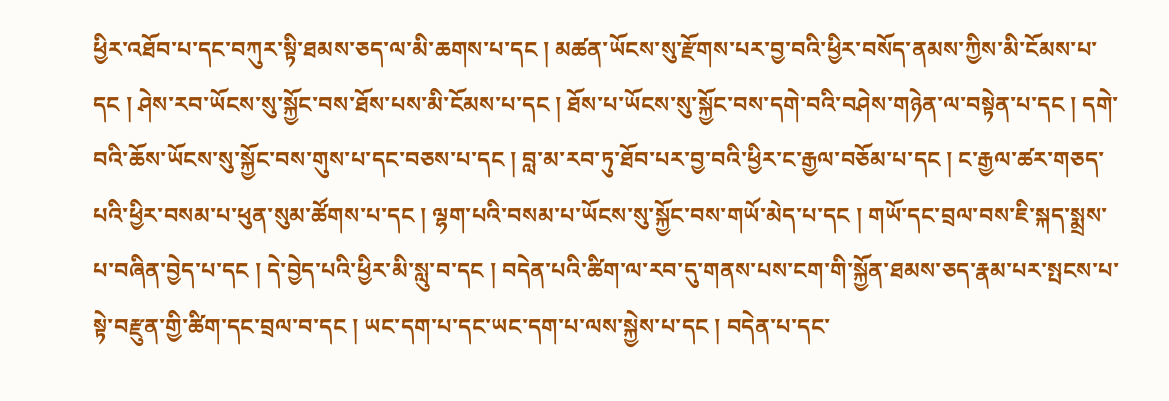ཕྱིར་འཐོབ་པ་དང་བཀུར་སྟི་ཐམས་ཅད་ལ་མི་ཆགས་པ་དང ། མཚན་ཡོངས་སུ་རྫོགས་པར་བྱ་བའི་ཕྱིར་བསོད་ནམས་ཀྱིས་མི་ངོམས་པ་དང ། ཤེས་རབ་ཡོངས་སུ་སྐྱོང་བས་ཐོས་པས་མི་ངོམས་པ་དང ། ཐོས་པ་ཡོངས་སུ་སྐྱོང་བས་དགེ་བའི་བཤེས་གཉེན་ལ་བསྟེན་པ་དང ། དགེ་བའི་ཆོས་ཡོངས་སུ་སྐྱོང་བས་གུས་པ་དང་བཅས་པ་དང ། བླ་མ་རབ་ཏུ་ཐོབ་པར་བྱ་བའི་ཕྱིར་ང་རྒྱལ་བཅོམ་པ་དང ། ང་རྒྱལ་ཚར་གཅད་པའི་ཕྱིར་བསམ་པ་ཕུན་སུམ་ཚོགས་པ་དང ། ལྷག་པའི་བསམ་པ་ཡོངས་སུ་སྐྱོང་བས་གཡོ་མེད་པ་དང ། གཡོ་དང་བྲལ་བས་ཇི་སྐད་སྨྲས་པ་བཞིན་བྱེད་པ་དང ། དེ་བྱེད་པའི་ཕྱིར་མི་སླུ་བ་དང ། བདེན་པའི་ཚིག་ལ་རབ་དུ་གནས་པས་ངག་གི་སྐྱོན་ཐམས་ཅད་རྣམ་པར་སྤངས་པ་སྟེ་བརྫུན་གྱི་ཚིག་དང་བྲལ་བ་དང ། ཡང་དག་པ་དང་ཡང་དག་པ་ལས་སྐྱེས་པ་དང ། བདེན་པ་དང་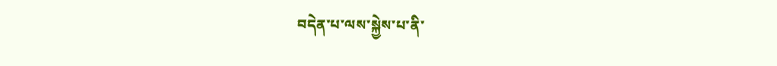བདེན་པ་ལས་སྐྱེས་པ་ནི་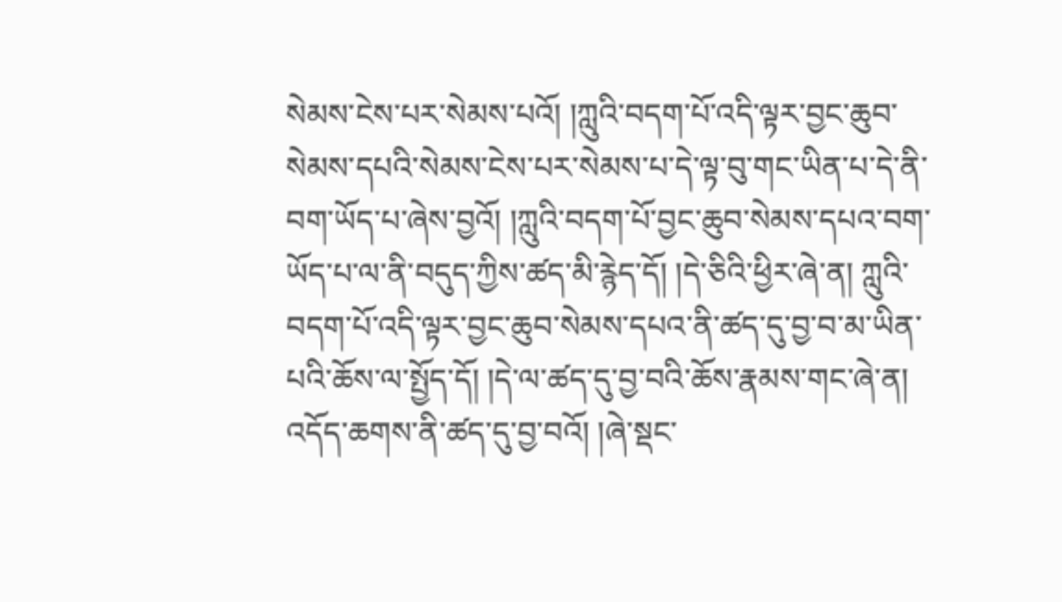སེམས་ངེས་པར་སེམས་པའོ། །ཀླུའི་བདག་པོ་འདི་ལྟར་བྱང་ཆུབ་སེམས་དཔའི་སེམས་ངེས་པར་སེམས་པ་དེ་ལྟ་བུ་གང་ཡིན་པ་དེ་ནི་བག་ཡོད་པ་ཞེས་བྱའོ། །ཀླུའི་བདག་པོ་བྱང་ཆུབ་སེམས་དཔའ་བག་ཡོད་པ་ལ་ནི་བདུད་ཀྱིས་ཚད་མི་རྙེད་དོ། །དེ་ཅིའི་ཕྱིར་ཞེ་ན། ཀླུའི་བདག་པོ་འདི་ལྟར་བྱང་ཆུབ་སེམས་དཔའ་ནི་ཚད་དུ་བྱ་བ་མ་ཡིན་པའི་ཆོས་ལ་སྤྱོད་དོ། །དེ་ལ་ཚད་དུ་བྱ་བའི་ཆོས་རྣམས་གང་ཞེ་ན། འདོད་ཆགས་ནི་ཚད་དུ་བྱ་བའོ། །ཞེ་སྡང་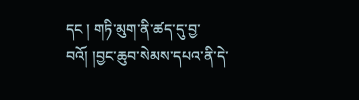དང ། གཏི་མུག་ནི་ཚད་དུ་བྱ་བའོ། །བྱང་ཆུབ་སེམས་དཔའ་ནི་དེ་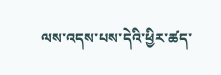ལས་འདས་པས་དེའི་ཕྱིར་ཚད་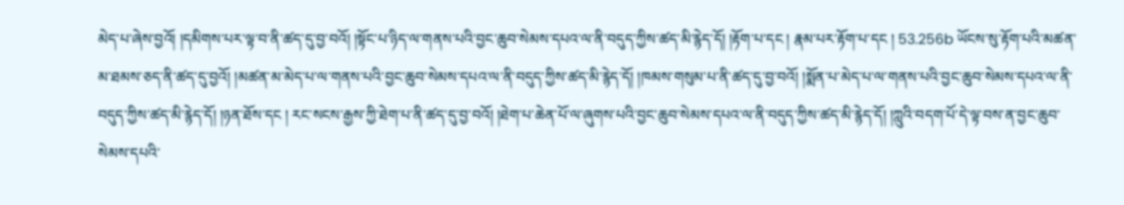མེད་པ་ཞེས་བྱའོ། །དམིགས་པར་ལྟ་བ་ནི་ཚད་དུ་བྱ་བའོ། །སྟོང་པ་ཉིད་ལ་གནས་པའི་བྱང་ཆུབ་སེམས་དཔའ་ལ་ནི་བདུད་ཀྱིས་ཚད་མི་རྙེད་དོ། །རྟོག་པ་དང ། རྣམ་པར་རྟོག་པ་དང ། 53.256b ཡོངས་སུ་རྟོག་པའི་མཚན་མ་ཐམས་ཅད་ནི་ཚད་དུ་བྱའོ། །མཚན་མ་མེད་པ་ལ་གནས་པའི་བྱང་ཆུབ་སེམས་དཔའ་ལ་ནི་བདུད་ཀྱིས་ཚད་མི་རྙེད་དོ། །ཁམས་གསུམ་པ་ནི་ཚད་དུ་བྱ་བའོ། །སྨོན་པ་མེད་པ་ལ་གནས་པའི་བྱང་ཆུབ་སེམས་དཔའ་ལ་ནི་བདུད་ཀྱིས་ཚད་མི་རྙེད་དོ། །ཉན་ཐོས་དང ། རང་སངས་རྒྱས་ཀྱི་ཐེག་པ་ནི་ཚད་དུ་བྱ་བའོ། །ཐེག་པ་ཆེན་པོ་ལ་ཞུགས་པའི་བྱང་ཆུབ་སེམས་དཔའ་ལ་ནི་བདུད་ཀྱིས་ཚད་མི་རྙེད་དོ། །ཀླུའི་བདག་པོ་དེ་ལྟ་བས་ན་བྱང་ཆུབ་སེམས་དཔའི་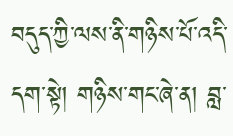བདུད་ཀྱི་ལས་ནི་གཉིས་པོ་འདི་དག་སྟེ། གཉིས་གང་ཞེ་ན། བླ་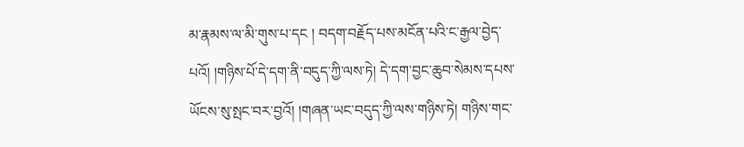མ་རྣམས་ལ་མི་གུས་པ་དང ། བདག་བརྗོད་པས་མངོན་པའི་ང་རྒྱལ་བྱེད་པའོ། །གཉིས་པོ་དེ་དག་ནི་བདུད་ཀྱི་ལས་ཏེ། དེ་དག་བྱང་ཆུབ་སེམས་དཔས་ཡོངས་སུ་སྤང་བར་བྱའོ། །གཞན་ཡང་བདུད་ཀྱི་ལས་གཉིས་ཏེ། གཉིས་གང་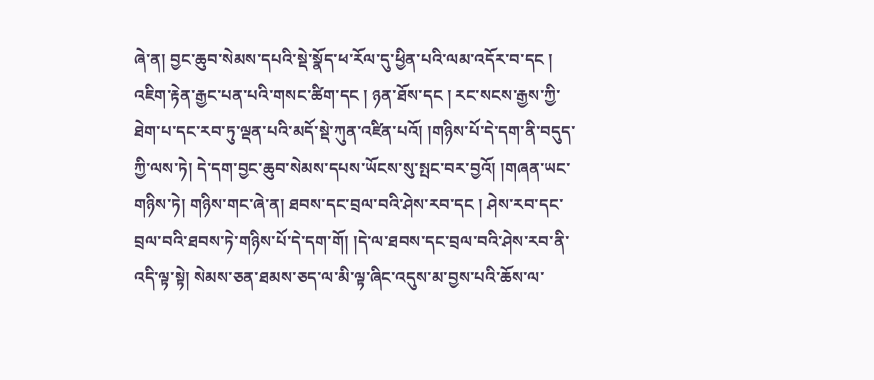ཞེ་ན། བྱང་ཆུབ་སེམས་དཔའི་སྡེ་སྣོད་ཕ་རོལ་དུ་ཕྱིན་པའི་ལམ་འདོར་བ་དང ། འཇིག་རྟེན་རྒྱང་པན་པའི་གསང་ཚིག་དང ། ཉན་ཐོས་དང ། རང་སངས་རྒྱས་ཀྱི་ཐེག་པ་དང་རབ་ཏུ་ལྡན་པའི་མདོ་སྡེ་ཀུན་འཛིན་པའོ། །གཉིས་པོ་དེ་དག་ནི་བདུད་ཀྱི་ལས་ཏེ། དེ་དག་བྱང་ཆུབ་སེམས་དཔས་ཡོངས་སུ་སྤང་བར་བྱའོ། །གཞན་ཡང་གཉིས་ཏེ། གཉིས་གང་ཞེ་ན། ཐབས་དང་བྲལ་བའི་ཤེས་རབ་དང ། ཤེས་རབ་དང་བྲལ་བའི་ཐབས་ཏེ་གཉིས་པོ་དེ་དག་གོ། །དེ་ལ་ཐབས་དང་བྲལ་བའི་ཤེས་རབ་ནི་འདི་ལྟ་སྟེ། སེམས་ཅན་ཐམས་ཅད་ལ་མི་ལྟ་ཞིང་འདུས་མ་བྱས་པའི་ཆོས་ལ་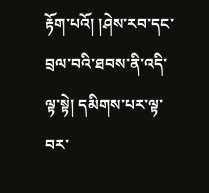རྟོག་པའོ། །ཤེས་རབ་དང་བྲལ་བའི་ཐབས་ནི་འདི་ལྟ་སྟེ། དམིགས་པར་ལྟ་བར་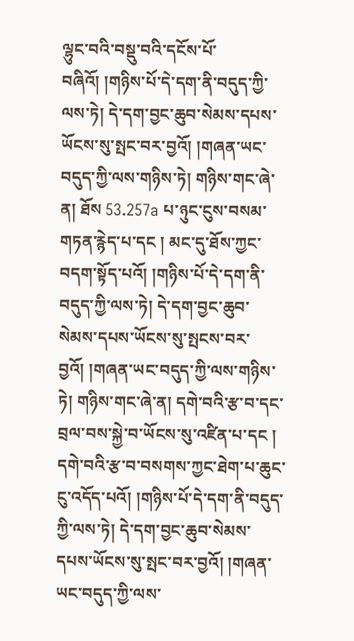ལྷུང་བའི་བསྡུ་བའི་དངོས་པོ་བཞིའོ། །གཉིས་པོ་དེ་དག་ནི་བདུད་ཀྱི་ལས་ཏེ། དེ་དག་བྱང་ཆུབ་སེམས་དཔས་ཡོངས་སུ་སྤང་བར་བྱའོ། །གཞན་ཡང་བདུད་ཀྱི་ལས་གཉིས་ཏེ། གཉིས་གང་ཞེ་ན། ཐོས 53.257a པ་ཉུང་ངུས་བསམ་གཏན་རྙེད་པ་དང ། མང་དུ་ཐོས་ཀྱང་བདག་སྟོད་པའོ། །གཉིས་པོ་དེ་དག་ནི་བདུད་ཀྱི་ལས་ཏེ། དེ་དག་བྱང་ཆུབ་སེམས་དཔས་ཡོངས་སུ་སྤངས་བར་བྱའོ། །གཞན་ཡང་བདུད་ཀྱི་ལས་གཉིས་ཏེ། གཉིས་གང་ཞེ་ན། དགེ་བའི་རྩ་བ་དང་བྲལ་བས་སྐྱེ་བ་ཡོངས་སུ་འཛིན་པ་དང ། དགེ་བའི་རྩ་བ་བསགས་ཀྱང་ཐེག་པ་ཆུང་ངུ་འདོད་པའོ། །གཉིས་པོ་དེ་དག་ནི་བདུད་ཀྱི་ལས་ཏེ། དེ་དག་བྱང་ཆུབ་སེམས་དཔས་ཡོངས་སུ་སྤང་བར་བྱའོ། །གཞན་ཡང་བདུད་ཀྱི་ལས་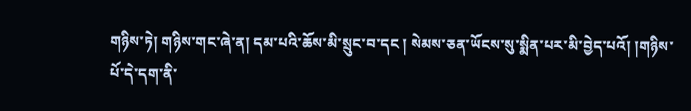གཉིས་ཏེ། གཉིས་གང་ཞེ་ན། དམ་པའི་ཆོས་མི་སྲུང་བ་དང ། སེམས་ཅན་ཡོངས་སུ་སྨིན་པར་མི་བྱེད་པའོ། །གཉིས་པོ་དེ་དག་ནི་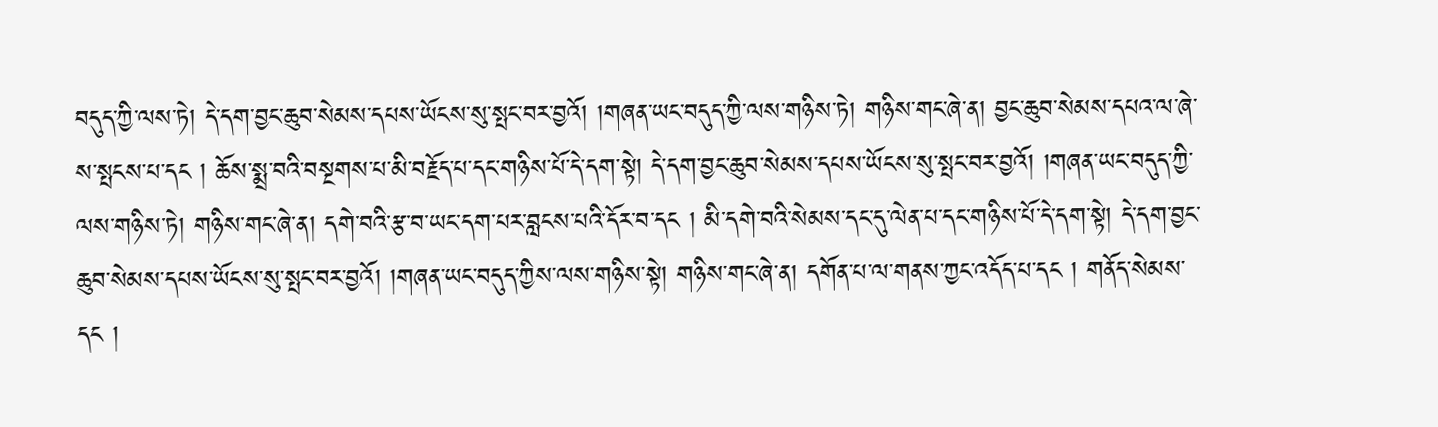བདུད་ཀྱི་ལས་ཏེ། དེ་དག་བྱང་ཆུབ་སེམས་དཔས་ཡོངས་སུ་སྤང་བར་བྱའོ། །གཞན་ཡང་བདུད་ཀྱི་ལས་གཉིས་ཏེ། གཉིས་གང་ཞེ་ན། བྱང་ཆུབ་སེམས་དཔའ་ལ་ཞེ་ས་སྤངས་པ་དང ། ཆོས་སྨྲ་བའི་བསྔགས་པ་མི་བརྗོད་པ་དང་གཉིས་པོ་དེ་དག་སྟེ། དེ་དག་བྱང་ཆུབ་སེམས་དཔས་ཡོངས་སུ་སྤང་བར་བྱའོ། །གཞན་ཡང་བདུད་ཀྱི་ལས་གཉིས་ཏེ། གཉིས་གང་ཞེ་ན། དགེ་བའི་རྩ་བ་ཡང་དག་པར་བླངས་པའི་དོར་བ་དང ། མི་དགེ་བའི་སེམས་དང་དུ་ལེན་པ་དང་གཉིས་པོ་དེ་དག་སྟེ། དེ་དག་བྱང་ཆུབ་སེམས་དཔས་ཡོངས་སུ་སྤང་བར་བྱའོ། །གཞན་ཡང་བདུད་ཀྱིས་ལས་གཉིས་སྟེ། གཉིས་གང་ཞེ་ན། དགོན་པ་ལ་གནས་ཀྱང་འདོད་པ་དང ། གནོད་སེམས་དང །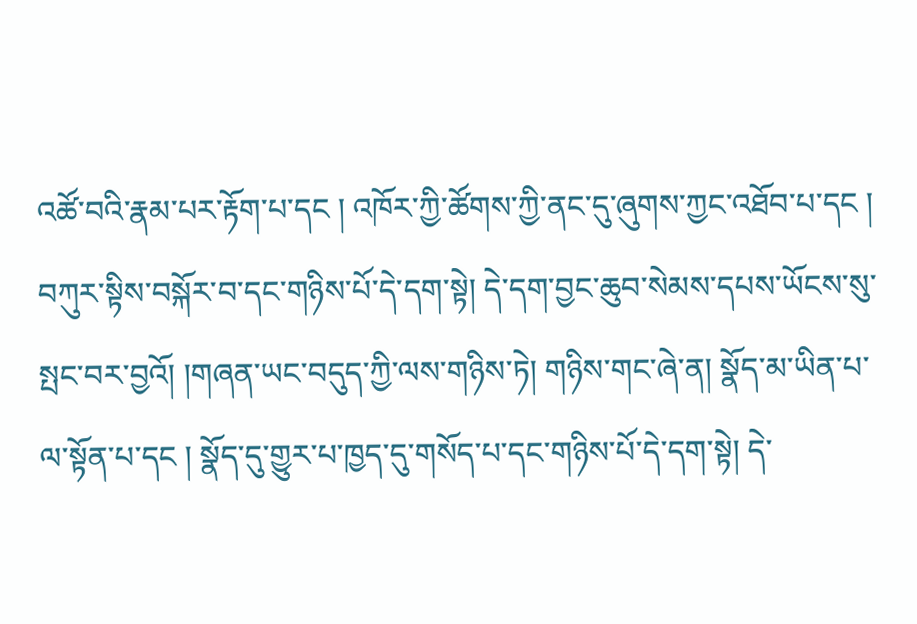འཚོ་བའི་རྣམ་པར་རྟོག་པ་དང ། འཁོར་ཀྱི་ཚོགས་ཀྱི་ནང་དུ་ཞུགས་ཀྱང་འཐོབ་པ་དང ། བཀུར་སྟིས་བསྐོར་བ་དང་གཉིས་པོ་དེ་དག་སྟེ། དེ་དག་བྱང་ཆུབ་སེམས་དཔས་ཡོངས་སུ་སྤང་བར་བྱའོ། །གཞན་ཡང་བདུད་ཀྱི་ལས་གཉིས་ཏེ། གཉིས་གང་ཞེ་ན། སྣོད་མ་ཡིན་པ་ལ་སྟོན་པ་དང ། སྣོད་དུ་གྱུར་པ་ཁྱད་དུ་གསོད་པ་དང་གཉིས་པོ་དེ་དག་སྟེ། དེ་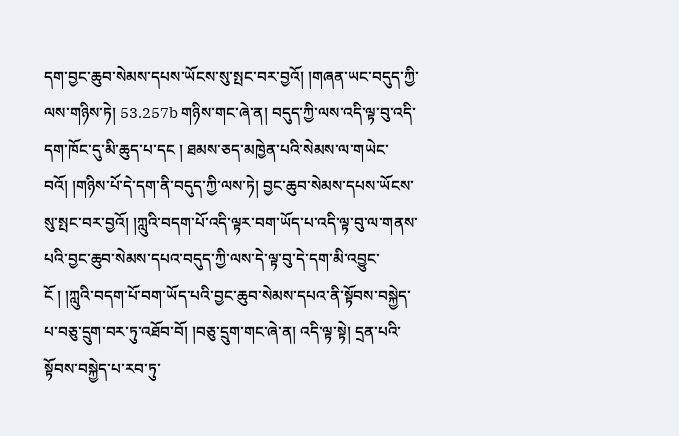དག་བྱང་ཆུབ་སེམས་དཔས་ཡོངས་སུ་སྤང་བར་བྱའོ། །གཞན་ཡང་བདུད་ཀྱི་ལས་གཉིས་ཏེ། 53.257b གཉིས་གང་ཞེ་ན། བདུད་ཀྱི་ལས་འདི་ལྟ་བུ་འདི་དག་ཁོང་དུ་མི་ཆུད་པ་དང ། ཐམས་ཅད་མཁྱེན་པའི་སེམས་ལ་གཡེང་བའོ། །གཉིས་པོ་དེ་དག་ནི་བདུད་ཀྱི་ལས་ཏེ། བྱང་ཆུབ་སེམས་དཔས་ཡོངས་སུ་སྤང་བར་བྱའོ། །ཀླུའི་བདག་པོ་འདི་ལྟར་བག་ཡོད་པ་འདི་ལྟ་བུ་ལ་གནས་པའི་བྱང་ཆུབ་སེམས་དཔའ་བདུད་ཀྱི་ལས་དེ་ལྟ་བུ་དེ་དག་མི་འབྱུང་ངོ ། །ཀླུའི་བདག་པོ་བག་ཡོད་པའི་བྱང་ཆུབ་སེམས་དཔའ་ནི་སྟོབས་བསྐྱེད་པ་བཅུ་དྲུག་བར་ཏུ་འཐོབ་བོ། །བཅུ་དྲུག་གང་ཞེ་ན། འདི་ལྟ་སྟེ། དྲན་པའི་སྟོབས་བསྐྱེད་པ་རབ་ཏུ་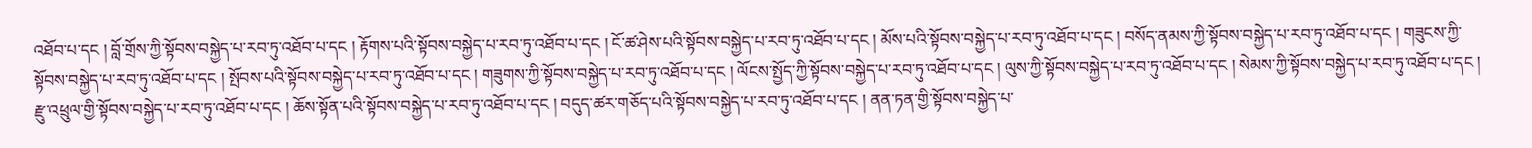འཐོབ་པ་དང ། བློ་གྲོས་ཀྱི་སྟོབས་བསྐྱེད་པ་རབ་ཏུ་འཐོབ་པ་དང ། རྟོགས་པའི་སྟོབས་བསྐྱེད་པ་རབ་ཏུ་འཐོབ་པ་དང ། ངོ་ཚ་ཤེས་པའི་སྟོབས་བསྐྱེད་པ་རབ་ཏུ་འཐོབ་པ་དང ། མོས་པའི་སྟོབས་བསྐྱེད་པ་རབ་ཏུ་འཐོབ་པ་དང ། བསོད་ནམས་ཀྱི་སྟོབས་བསྐྱེད་པ་རབ་ཏུ་འཐོབ་པ་དང ། གཟུངས་ཀྱི་སྟོབས་བསྐྱེད་པ་རབ་ཏུ་འཐོབ་པ་དང ། སྤོབས་པའི་སྟོབས་བསྐྱེད་པ་རབ་ཏུ་འཐོབ་པ་དང ། གཟུགས་ཀྱི་སྟོབས་བསྐྱེད་པ་རབ་ཏུ་འཐོབ་པ་དང ། ལོངས་སྤྱོད་ཀྱི་སྟོབས་བསྐྱེད་པ་རབ་ཏུ་འཐོབ་པ་དང ། ལུས་ཀྱི་སྟོབས་བསྐྱེད་པ་རབ་ཏུ་འཐོབ་པ་དང ། སེམས་ཀྱི་སྟོབས་བསྐྱེད་པ་རབ་ཏུ་འཐོབ་པ་དང ། རྫུ་འཕྲུལ་གྱི་སྟོབས་བསྐྱེད་པ་རབ་ཏུ་འཐོབ་པ་དང ། ཆོས་སྟོན་པའི་སྟོབས་བསྐྱེད་པ་རབ་ཏུ་འཐོབ་པ་དང ། བདུད་ཚར་གཅོད་པའི་སྟོབས་བསྐྱེད་པ་རབ་ཏུ་འཐོབ་པ་དང ། ནན་ཏན་གྱི་སྟོབས་བསྐྱེད་པ་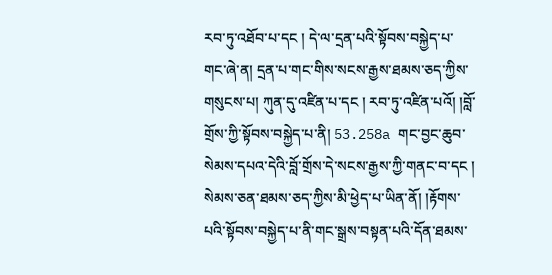རབ་ཏུ་འཐོབ་པ་དང ། དེ་ལ་དྲན་པའི་སྟོབས་བསྐྱེད་པ་གང་ཞེ་ན། དྲན་པ་གང་གིས་སངས་རྒྱས་ཐམས་ཅད་ཀྱིས་གསུངས་པ། ཀུན་དུ་འཛིན་པ་དང ། རབ་ཏུ་འཛིན་པའོ། །བློ་གྲོས་ཀྱི་སྟོབས་བསྐྱེད་པ་ནི། 53.258a གང་བྱང་ཆུབ་སེམས་དཔའ་དེའི་བློ་གྲོས་དེ་སངས་རྒྱས་ཀྱི་གནང་བ་དང ། སེམས་ཅན་ཐམས་ཅད་ཀྱིས་མི་ཕྱེད་པ་ཡིན་ནོ། །རྟོགས་པའི་སྟོབས་བསྐྱེད་པ་ནི་གང་སྒྲས་བསྟན་པའི་དོན་ཐམས་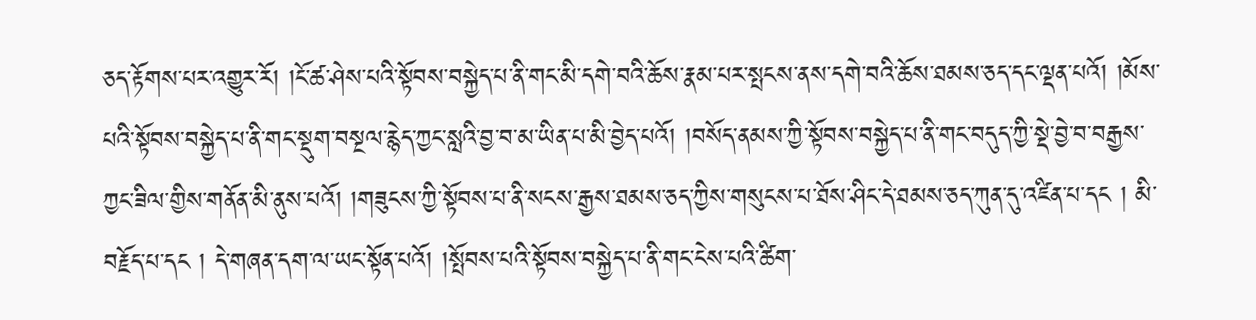ཅད་རྟོགས་པར་འགྱུར་རོ། །ངོ་ཚ་ཤེས་པའི་སྟོབས་བསྐྱེད་པ་ནི་གང་མི་དགེ་བའི་ཆོས་རྣམ་པར་སྤངས་ནས་དགེ་བའི་ཆོས་ཐམས་ཅད་དང་ལྡན་པའོ། །མོས་པའི་སྟོབས་བསྐྱེད་པ་ནི་གང་སྡུག་བསྔལ་རྙེད་ཀྱང་སླའི་བྱ་བ་མ་ཡིན་པ་མི་བྱེད་པའོ། །བསོད་ནམས་ཀྱི་སྟོབས་བསྐྱེད་པ་ནི་གང་བདུད་ཀྱི་སྡེ་བྱེ་བ་བརྒྱས་ཀྱང་ཟིལ་གྱིས་གནོན་མི་ནུས་པའོ། །གཟུངས་ཀྱི་སྟོབས་པ་ནི་སངས་རྒྱས་ཐམས་ཅད་ཀྱིས་གསུངས་པ་ཐོས་ཤིང་དེ་ཐམས་ཅད་ཀུན་དུ་འཛིན་པ་དང ། མི་བརྗོད་པ་དང ། དེ་གཞན་དག་ལ་ཡང་སྟོན་པའོ། །སྤོབས་པའི་སྟོབས་བསྐྱེད་པ་ནི་གང་ངེས་པའི་ཚིག་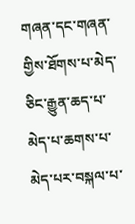གཞན་དང་གཞན་གྱིས་ཐོགས་པ་མེད་ཅིང་རྒྱུན་ཆད་པ་མེད་པ་ཆགས་པ་མེད་པར་བསྐལ་པ་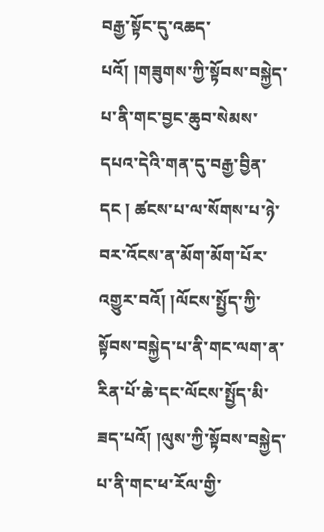བརྒྱ་སྟོང་དུ་འཆད་པའོ། །གཟུགས་ཀྱི་སྟོབས་བསྐྱེད་པ་ནི་གང་བྱང་ཆུབ་སེམས་དཔའ་དེའི་གན་དུ་བརྒྱ་བྱིན་དང ། ཚངས་པ་ལ་སོགས་པ་ཉེ་བར་འོངས་ན་མོག་མོག་པོར་འགྱུར་བའོ། །ལོངས་སྤྱོད་ཀྱི་སྟོབས་བསྐྱེད་པ་ནི་གང་ལག་ན་རིན་པོ་ཆེ་དང་ལོངས་སྤྱོད་མི་ཟད་པའོ། །ལུས་ཀྱི་སྟོབས་བསྐྱེད་པ་ནི་གང་ཕ་རོལ་གྱི་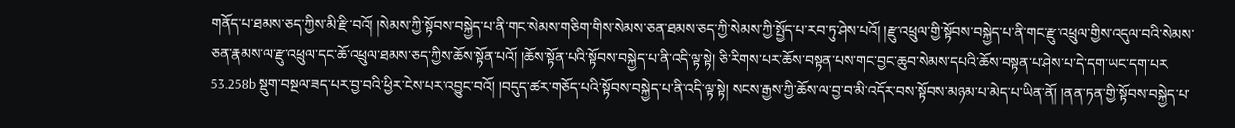གནོད་པ་ཐམས་ཅད་ཀྱིས་མི་རྫི་བའོ། །སེམས་ཀྱི་སྟོབས་བསྐྱེད་པ་ནི་གང་སེམས་གཅིག་གིས་སེམས་ཅན་ཐམས་ཅད་ཀྱི་སེམས་ཀྱི་སྤྱོད་པ་རབ་ཏུ་ཤེས་པའོ། །རྫུ་འཕྲུལ་གྱི་སྟོབས་བསྐྱེད་པ་ནི་གང་རྫུ་འཕྲུལ་གྱིས་འདུལ་བའི་སེམས་ཅན་རྣམས་ལ་རྫུ་འཕྲུལ་དང་ཆོ་འཕྲུལ་ཐམས་ཅད་ཀྱིས་ཆོས་སྟོན་པའོ། །ཆོས་སྟོན་པའི་སྟོབས་བསྐྱེད་པ་ནི་འདི་ལྟ་སྟེ། ཅི་རིགས་པར་ཆོས་བསྟན་པས་གང་བྱང་ཆུབ་སེམས་དཔའི་ཆོས་བསྟན་པ་ཤེས་པ་དེ་དག་ཡང་དག་པར 53.258b སྡུག་བསྔལ་ཟད་པར་བྱ་བའི་ཕྱིར་ངེས་པར་འབྱུང་བའོ། །བདུད་ཚར་གཅོད་པའི་སྟོབས་བསྐྱེད་པ་ནི་འདི་ལྟ་སྟེ། སངས་རྒྱས་ཀྱི་ཆོས་ལ་བྱ་བ་མི་འདོར་བས་སྟོབས་མཉམ་པ་མེད་པ་ཡིན་ནོ། །ནན་ཏན་གྱི་སྟོབས་བསྐྱེད་པ་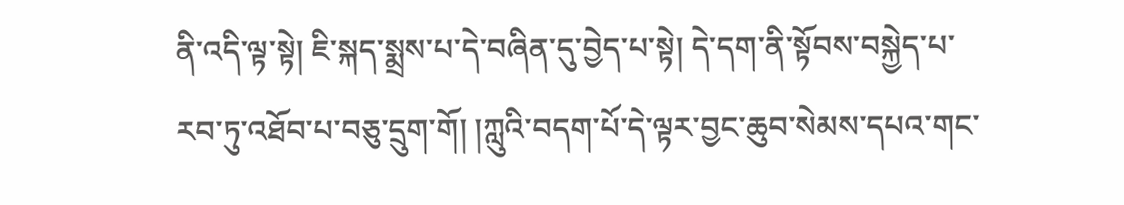ནི་འདི་ལྟ་སྟེ། ཇི་སྐད་སྨྲས་པ་དེ་བཞིན་དུ་བྱེད་པ་སྟེ། དེ་དག་ནི་སྟོབས་བསྐྱེད་པ་རབ་ཏུ་འཐོབ་པ་བཅུ་དྲུག་གོ། །ཀླུའི་བདག་པོ་དེ་ལྟར་བྱང་ཆུབ་སེམས་དཔའ་གང་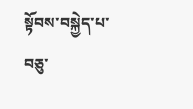སྟོབས་བསྐྱེད་པ་བཅུ་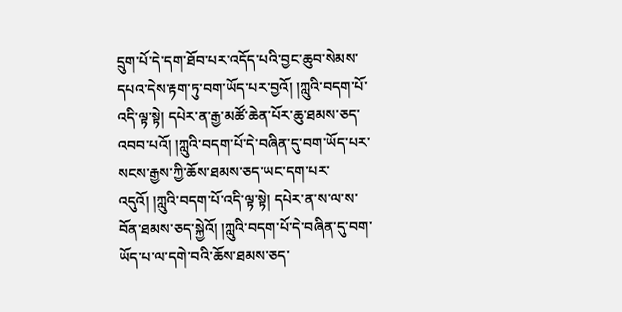དྲུག་པོ་དེ་དག་ཐོབ་པར་འདོད་པའི་བྱང་ཆུབ་སེམས་དཔའ་དེས་རྟག་ཏུ་བག་ཡོད་པར་བྱའོ། །ཀླུའི་བདག་པོ་འདི་ལྟ་སྟེ། དཔེར་ན་རྒྱ་མཚོ་ཆེན་པོར་ཆུ་ཐམས་ཅད་འབབ་པའོ། །ཀླུའི་བདག་པོ་དེ་བཞིན་དུ་བག་ཡོད་པར་སངས་རྒྱས་ཀྱི་ཆོས་ཐམས་ཅད་ཡང་དག་པར་འདུའོ། །ཀླུའི་བདག་པོ་འདི་ལྟ་སྟེ། དཔེར་ན་ས་ལ་ས་བོན་ཐམས་ཅད་སྐྱེའོ། །ཀླུའི་བདག་པོ་དེ་བཞིན་དུ་བག་ཡོད་པ་ལ་དགེ་བའི་ཆོས་ཐམས་ཅད་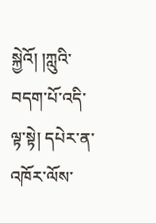སྐྱེའོ། །ཀླུའི་བདག་པོ་འདི་ལྟ་སྟེ། དཔེར་ན་འཁོར་ལོས་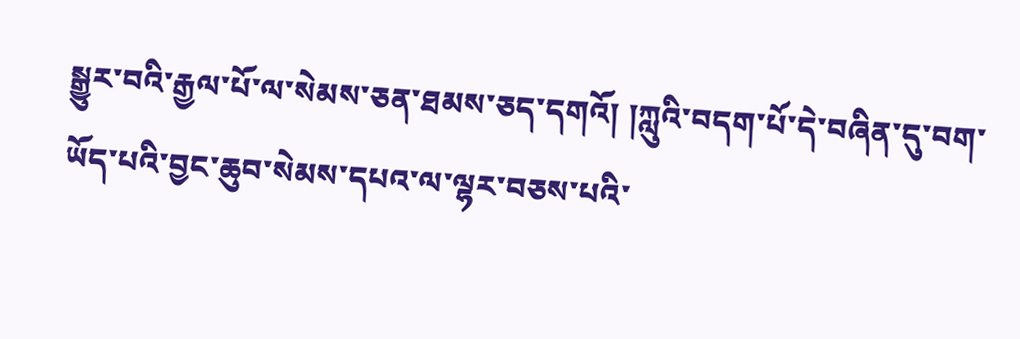སྒྱུར་བའི་རྒྱལ་པོ་ལ་སེམས་ཅན་ཐམས་ཅད་དགའོ། །ཀླུའི་བདག་པོ་དེ་བཞིན་དུ་བག་ཡོད་པའི་བྱང་ཆུབ་སེམས་དཔའ་ལ་ལྷར་བཅས་པའི་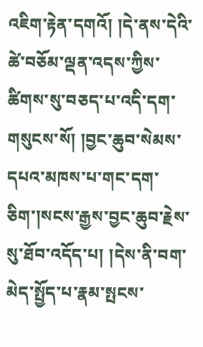འཇིག་རྟེན་དགའོ། །དེ་ནས་དེའི་ཚེ་བཅོམ་ལྡན་འདས་ཀྱིས་ཚིགས་སུ་བཅད་པ་འདི་དག་གསུངས་སོ། །བྱང་ཆུབ་སེམས་དཔའ་མཁས་པ་གང་དག་ཅིག་།སངས་རྒྱས་བྱང་ཆུབ་རྗེས་སུ་ཐོབ་འདོད་པ། །དེས་ནི་བག་མེད་སྤྱོད་པ་རྣམ་སྤངས་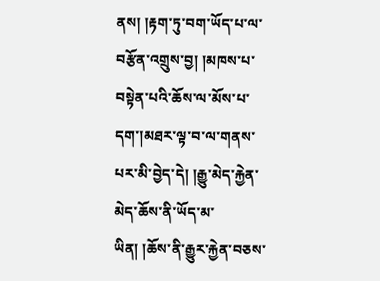ནས། །རྟག་ཏུ་བག་ཡོད་པ་ལ་བརྩོན་འགྲུས་བྱ། །མཁས་པ་བསྟེན་པའི་ཆོས་ལ་མོས་པ་དག་།མཐར་ལྟ་བ་ལ་གནས་པར་མི་བྱེད་དེ། །རྒྱུ་མེད་རྐྱེན་མེད་ཆོས་ནི་ཡོད་མ་ཡིན། །ཆོས་ནི་རྒྱུར་རྐྱེན་བཅས་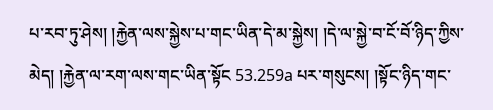པ་རབ་ཏུ་ཤེས། །རྐྱེན་ལས་སྐྱེས་པ་གང་ཡིན་དེ་མ་སྐྱེས། །དེ་ལ་སྐྱེ་བ་ངོ་བོ་ཉིད་ཀྱིས་མེད། །རྐྱེན་ལ་རག་ལས་གང་ཡིན་སྟོང 53.259a པར་གསུངས། །སྟོང་ཉིད་གང་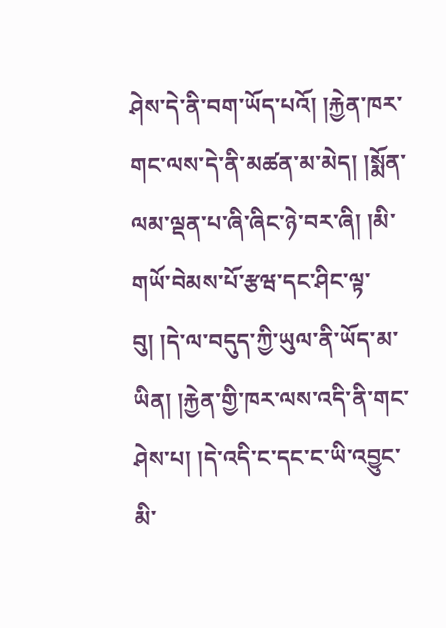ཤེས་དེ་ནི་བག་ཡོད་པའོ། །རྐྱེན་ཁར་གང་ལས་དེ་ནི་མཚན་མ་མེད། །སྨོན་ལམ་ལྡན་པ་ཞི་ཞིང་ཉེ་བར་ཞི། །མི་གཡོ་བེམས་པོ་རྩཝ་དང་ཤིང་ལྟ་བུ། །དེ་ལ་བདུད་ཀྱི་ཡུལ་ནི་ཡོད་མ་ཡིན། །རྐྱེན་གྱི་ཁར་ལས་འདི་ནི་གང་ཤེས་པ། །དེ་འདི་ང་དང་ང་ཡི་འབྱུང་མི་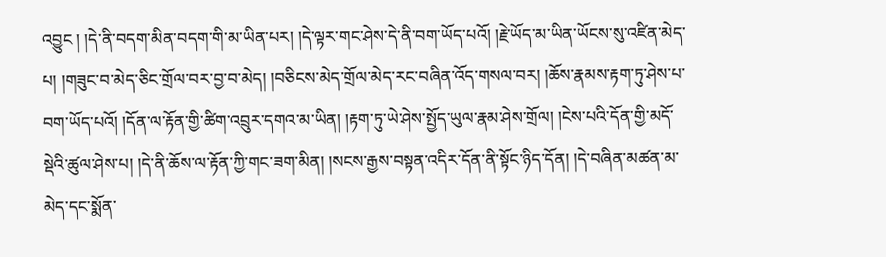འབྱུང ། །དེ་ནི་བདག་མིན་བདག་གི་མ་ཡིན་པར། །དེ་ལྟར་གང་ཤེས་དེ་ནི་བག་ཡོད་པའོ། །རྗེ་ཡོད་མ་ཡིན་ཡོངས་སུ་འཛིན་མེད་པ། །གཟུང་བ་མེད་ཅིང་གྲོལ་བར་བྱ་བ་མེད། །བཅིངས་མེད་གྲོལ་མེད་རང་བཞིན་འོད་གསལ་བར། །ཆོས་རྣམས་རྟག་ཏུ་ཤེས་པ་བག་ཡོད་པའོ། །དོན་ལ་རྟོན་གྱི་ཚིག་འབྲུར་དགའ་མ་ཡིན། །རྟག་ཏུ་ཡེ་ཤེས་སྤྱོད་ཡུལ་རྣམ་ཤེས་གྲོལ། །ངེས་པའི་དོན་གྱི་མདོ་སྡེའི་ཚུལ་ཤེས་པ། །དེ་ནི་ཆོས་ལ་རྟོན་ཀྱི་གང་ཟག་མིན། །སངས་རྒྱས་བསྟན་འདིར་དོན་ནི་སྟོང་ཉིད་དོན། །དེ་བཞིན་མཚན་མ་མེད་དང་སྨོན་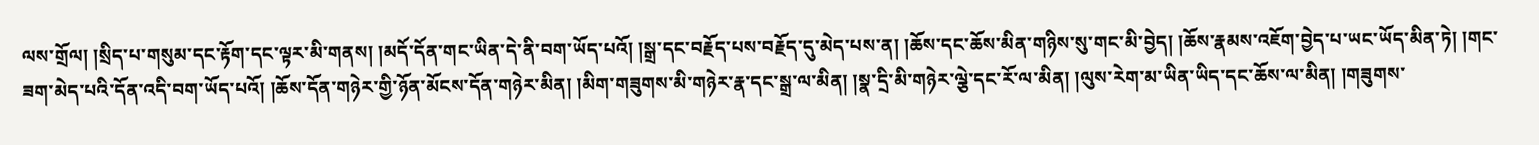ལས་གྲོལ། །སྲིད་པ་གསུམ་དང་རྟོག་དང་ལྟར་མི་གནས། །མདོ་དོན་གང་ཡིན་དེ་ནི་བག་ཡོད་པའོ། །སྒྲ་དང་བརྗོད་པས་བརྗོད་དུ་མེད་པས་ན། །ཆོས་དང་ཆོས་མིན་གཉིས་སུ་གང་མི་བྱེད། །ཆོས་རྣམས་འཇོག་བྱེད་པ་ཡང་ཡོད་མིན་ཏེ། །གང་ཟག་མེད་པའི་དོན་འདི་བག་ཡོད་པའོ། །ཆོས་དོན་གཉེར་གྱི་ཉོན་མོངས་དོན་གཉེར་མིན། །མིག་གཟུགས་མི་གཉེར་རྣ་དང་སྒྲ་ལ་མིན། །སྣ་དྲི་མི་གཉེར་ལྕེ་དང་རོ་ལ་མིན། །ལུས་རེག་མ་ཡིན་ཡིད་དང་ཆོས་ལ་མིན། །གཟུགས་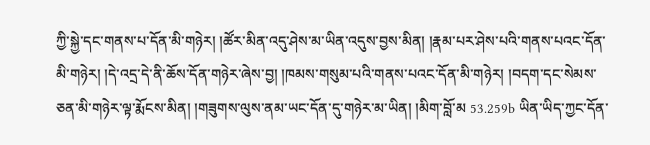ཀྱི་སྐྱེ་དང་གནས་པ་དོན་མི་གཉེར། །ཚོར་མིན་འདུ་ཤེས་མ་ཡིན་འདུས་བྱས་མིན། །རྣམ་པར་ཤེས་པའི་གནས་པའང་དོན་མི་གཉེར། །དེ་འདྲ་དེ་ནི་ཆོས་དོན་གཉེར་ཞེས་བྱ། །ཁམས་གསུམ་པའི་གནས་པའང་དོན་མི་གཉེར། །བདག་དང་སེམས་ཅན་མི་གཉེར་ལྟ་རྨོངས་མིན། །གཟུགས་ལུས་ནམ་ཡང་དོན་དུ་གཉེར་མ་ཡིན། །མིག་བློ་མ 53.259b ཡིན་ཡིད་ཀྱང་དོན་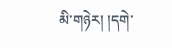མི་གཉེར། །དགེ་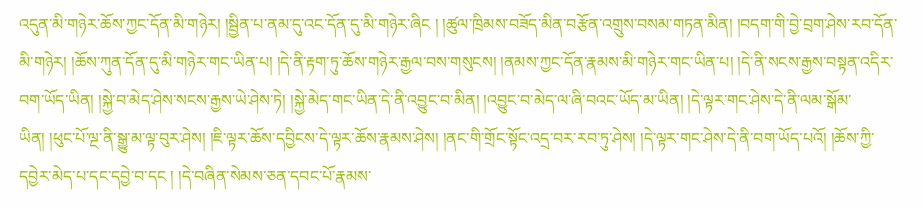འདུན་མི་གཉེར་ཆོས་ཀྱང་དོན་མི་གཉེར། །སྦྱིན་པ་ནམ་དུ་འང་དོན་དུ་མི་གཉེར་ཞིང ། །ཚུལ་ཁྲིམས་བཟོད་མིན་བརྩོན་འགྲུས་བསམ་གཏན་མིན། །བདག་གི་བྱེ་བྲག་ཤེས་རབ་དོན་མི་གཉེར། །ཆོས་ཀུན་དོན་དུ་མི་གཉེར་གང་ཡིན་པ། །དེ་ནི་རྟག་ཏུ་ཆོས་གཉེར་རྒྱལ་བས་གསུངས། །ནམས་ཀྱང་དོན་རྣམས་མི་གཉེར་གང་ཡིན་པ། །དེ་ནི་སངས་རྒྱས་བསྟན་འདིར་བག་ཡོད་ཡིན། །སྐྱེ་བ་མེད་ཤེས་སངས་རྒྱས་ཡེ་ཤེས་ཏེ། །སྐྱེ་མེད་གང་ཡིན་དེ་ནི་འབྱུང་བ་མིན། །འབྱུང་བ་མེད་ལ་ཞི་བའང་ཡོད་མ་ཡིན། །དེ་ལྟར་གང་ཤེས་དེ་ནི་ལམ་སྒོམ་ཡིན། །ཕུང་པོ་ལྔ་ནི་སྒྱུ་མ་ལྟ་བུར་ཤེས། །ཇི་ལྟར་ཆོས་དབྱིངས་དེ་ལྟར་ཆོས་རྣམས་ཤེས། །ནང་གི་གྲོང་སྟོང་འདྲ་བར་རབ་ཏུ་ཤེས། །དེ་ལྟར་གང་ཤེས་དེ་ནི་བག་ཡོད་པའོ། །ཆོས་ཀྱི་དབྱེར་མེད་པ་དང་དབྱེ་བ་དང ། །དེ་བཞིན་སེམས་ཅན་དབང་པོ་རྣམས་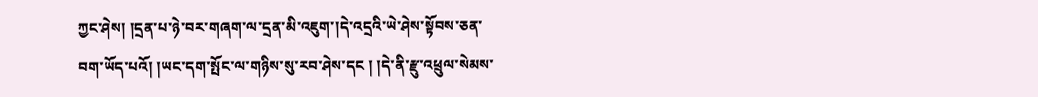ཀྱང་ཤེས། །དྲན་པ་ཉེ་བར་གཞག་ལ་དྲན་མི་འཇུག་།དེ་འདྲའི་ཡེ་ཤེས་སྟོབས་ཅན་བག་ཡོད་པའོ། །ཡང་དག་སྤོང་ལ་གཉིས་སུ་རབ་ཤེས་དང ། །དེ་ནི་རྫུ་འཕྲུལ་སེམས་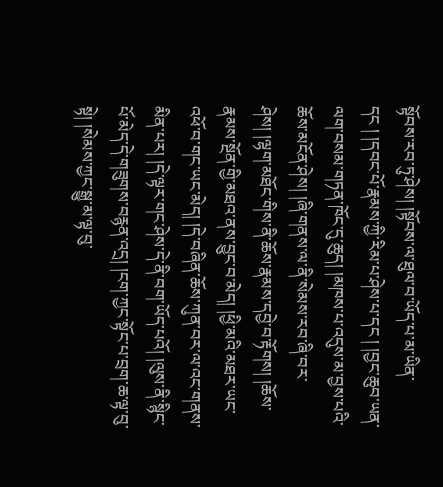སྟོབས་རབ་ཏུ་ཤེས། །སྟོབས་ལ་ཐུལ་བ་ཡོད་པ་མ་ཡིན་དང ། །དབང་པོ་རྣམས་ཀྱི་རིམ་པ་ཤེས་པ་དང ། །བྱང་ཆུབ་ཡན་ལག་བསམ་གཏན་ཁོང་དུ་ཆུད། །མཁས་པ་འདུས་མ་བྱས་པའི་ཆོས་མངོན་ཤེས། །ཞི་གནས་ལ་ནི་སེམས་རབ་ཞི་བར་ཤེས། །ལྷག་མཐོང་གིས་ནི་ཆོས་རྣམས་དབྱེ་བ་རྟོགས། །ཆོས་རྣམས་སྔོན་གྱི་མཐའ་ནས་བྱུང་བ་མེད། །ཕྱི་མའི་མཐར་ཡང་འཕོ་བ་གང་ཡང་མེད། །དེ་བཞིན་ཆོས་ཀུན་བར་ལ་འང་གནས་མིན་པར། །དེ་ལྟར་གང་ཤེས་དེ་ནི་བག་ཡོད་པའོ། །ལུས་ནི་སྙིང་པོ་མེད་དེ་གཟུགས་བརྙན་འདྲ། །ངག་ཀྱང་སྟོང་པ་བྲག་ཆ་ལྟ་བུ་སྟེ། །སེམས་ཀྱང་སྒྱུ་མ་ལྟ་བུ་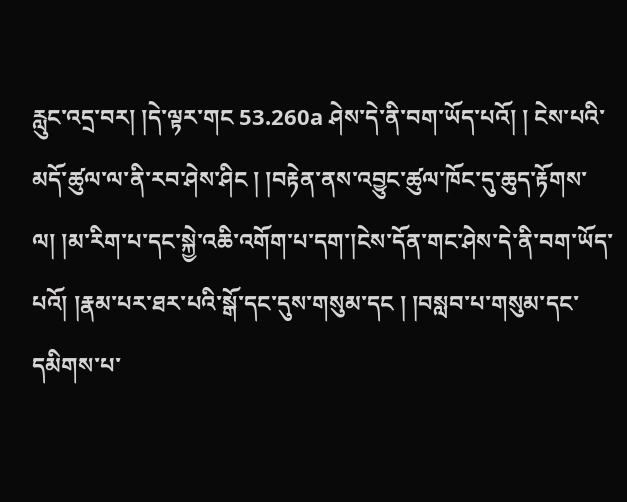རླུང་འདྲ་བར། །དེ་ལྟར་གང 53.260a ཤེས་དེ་ནི་བག་ཡོད་པའོ། ། ངེས་པའི་མདོ་ཚུལ་ལ་ནི་རབ་ཤེས་ཤིང ། །བརྟེན་ནས་འབྱུང་ཚུལ་ཁོང་དུ་ཆུད་རྟོགས་ལ། །མ་རིག་པ་དང་སྐྱེ་འཆི་འགོག་པ་དག་།ངེས་དོན་གང་ཤེས་དེ་ནི་བག་ཡོད་པའོ། །རྣམ་པར་ཐར་པའི་སྒོ་དང་དུས་གསུམ་དང ། །བསླབ་པ་གསུམ་དང་དམིགས་པ་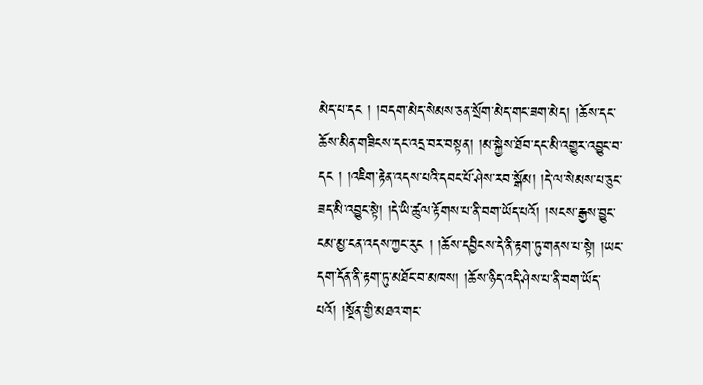མེད་པ་དང ། །བདག་མེད་སེམས་ཅན་སྲོག་མེད་གང་ཟག་མེད། །ཆོས་དང་ཆོས་མིན་གཟིངས་དང་འདྲ་བར་བསྟན། །མ་སྐྱེས་ཐོབ་དང་མི་འགྱུར་འབྱུང་བ་དང ། །འཇིག་རྟེན་འདས་པའི་དབང་པོ་ཤེས་རབ་སྒོམ། །དེ་ལ་སེམས་པ་ཅུང་ཟད་མི་འབྱུང་སྟེ། །དེ་ཡི་ཚུལ་རྟོགས་པ་ནི་བག་ཡོད་པའོ། །སངས་རྒྱས་བྱུང་ངམ་མྱ་ངན་འདས་ཀྱང་རུང ། །ཆོས་དབྱིངས་དེ་ནི་རྟག་ཏུ་གནས་པ་སྟེ། །ཡང་དག་དོན་ནི་རྟག་ཏུ་མཐོང་བ་མཁས། །ཆོས་ཉིད་འདི་ཤེས་པ་ནི་བག་ཡོད་པའོ། །སྔོན་གྱི་མཐའ་གང་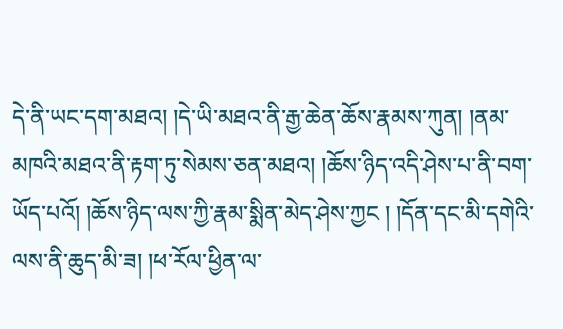དེ་ནི་ཡང་དག་མཐའ། །དེ་ཡི་མཐའ་ནི་རྒྱ་ཆེན་ཆོས་རྣམས་ཀུན། །ནམ་མཁའི་མཐའ་ནི་རྟག་ཏུ་སེམས་ཅན་མཐའ། །ཆོས་ཉིད་འདི་ཤེས་པ་ནི་བག་ཡོད་པའོ། །ཆོས་ཉིད་ལས་ཀྱི་རྣམ་སྨིན་མེད་ཤེས་ཀྱང ། །དོན་དང་མི་དགེའི་ལས་ནི་ཆུད་མི་ཟ། །ཕ་རོལ་ཕྱིན་ལ་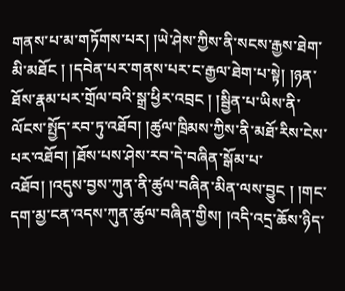གནས་པ་མ་གཏོགས་པར། །ཡེ་ཤེས་ཀྱིས་ནི་སངས་རྒྱས་ཐེག་མི་མཐོང ། །དབེན་པར་གནས་པར་ང་རྒྱལ་ཐེག་པ་སྟེ། །ཉན་ཐོས་རྣམ་པར་གྲོལ་བའི་སྒྲ་ཕྱིར་འབྲང ། །སྦྱིན་པ་ཡིས་ནི་ལོངས་སྤྱོད་རབ་ཏུ་འཐོབ། །ཚུལ་ཁྲིམས་ཀྱིས་ནི་མཐོ་རིས་ངེས་པར་འཐོབ། །ཐོས་པས་ཤེས་རབ་དེ་བཞིན་སྒོམ་པ་འཐོབ། །འདུས་བྱས་ཀུན་ནི་ཚུལ་བཞིན་མིན་ལས་བྱུང ། །གང་དག་མྱ་ངན་འདས་ཀུན་ཚུལ་བཞིན་གྱིས། །འདི་འདྲ་ཆོས་ཉིད་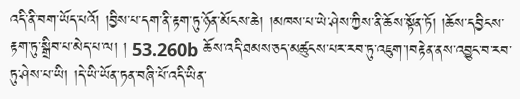འདི་ནི་བག་ཡོད་པའོ། །བྱིས་པ་དག་ནི་རྟག་ཏུ་ཉོན་མོངས་ཆེ། །མཁས་པ་ཡེ་ཤེས་ཀྱིས་ནི་ཆོས་སྟོན་ཏོ། །ཆོས་དབྱིངས་རྟག་ཏུ་སྒྲིབ་པ་མེད་པ་ལ། ། 53.260b ཆོས་འདི་ཐམས་ཅད་མཚུངས་པར་རབ་ཏུ་འཇུག་།བརྟེན་ནས་འབྱུང་བ་རབ་ཏུ་ཤེས་པ་ཡི། །དེ་ཡི་ཡོན་ཏན་བཞི་པོ་འདི་ཡིན་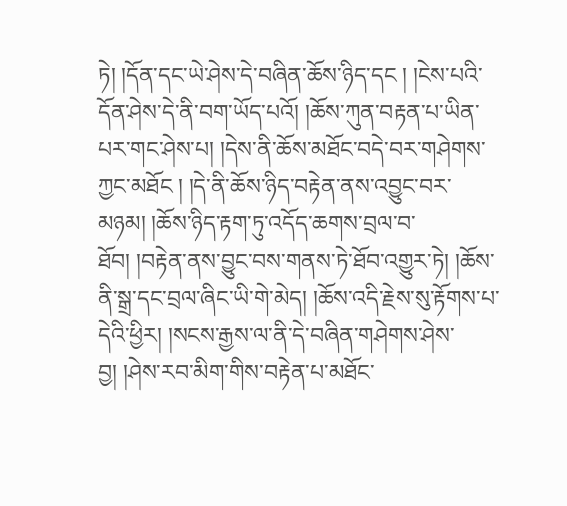ཏེ། །དོན་དང་ཡེ་ཤེས་དེ་བཞིན་ཆོས་ཉིད་དང ། །ངེས་པའི་དོན་ཤེས་དེ་ནི་བག་ཡོད་པའོ། །ཆོས་ཀུན་བརྟན་པ་ཡིན་པར་གང་ཤེས་པ། །དེས་ནི་ཆོས་མཐོང་བདེ་བར་གཤེགས་ཀྱང་མཐོང ། །དེ་ནི་ཆོས་ཉིད་བརྟེན་ནས་འབྱུང་བར་མཉམ། །ཆོས་ཉིད་རྟག་ཏུ་འདོད་ཆགས་བྲལ་བ་ཐོབ། །བརྟེན་ནས་བྱུང་བས་གནས་ཏེ་ཐོབ་འགྱུར་ཏེ། །ཆོས་ནི་སྒྲ་དང་བྲལ་ཞིང་ཡི་གེ་མེད། །ཆོས་འདི་རྗེས་སུ་རྟོགས་པ་དེའི་ཕྱིར། །སངས་རྒྱས་ལ་ནི་དེ་བཞིན་གཤེགས་ཤེས་བྱ། །ཤེས་རབ་མིག་གིས་བརྟེན་པ་མཐོང་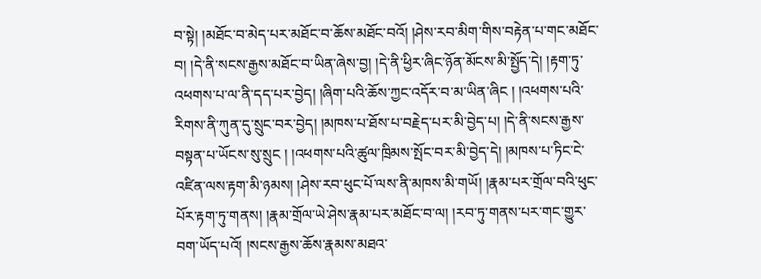བ་སྟེ། །མཐོང་བ་མེད་པར་མཐོང་བ་ཆོས་མཐོང་བའོ། །ཤེས་རབ་མིག་གིས་བརྟེན་པ་གང་མཐོང་བ། །དེ་ནི་སངས་རྒྱས་མཐོང་བ་ཡིན་ཞེས་བྱ། །དེ་ནི་ཕྱིར་ཞིང་ཉོན་མོངས་མི་སྤྱོད་དེ། །རྟག་ཏུ་འཕགས་པ་ལ་ནི་དད་པར་བྱེད། །ཞིག་པའི་ཆོས་ཀྱང་འདོར་བ་མ་ཡིན་ཞིང ། །འཕགས་པའི་རིགས་ནི་ཀུན་དུ་སྲུང་བར་བྱེད། །མཁས་པ་ཐོས་པ་བརྗེད་པར་མི་བྱེད་པ། །དེ་ནི་སངས་རྒྱས་བསྟན་པ་ཡོངས་སུ་སྲུང ། །འཕགས་པའི་ཚུལ་ཁྲིམས་སྤོང་བར་མི་བྱེད་དེ། །མཁས་པ་ཏིང་ངེ་འཛིན་ལས་རྟག་མི་ཉམས། །ཤེས་རབ་ཕུང་པོ་ལས་ནི་མཁས་མི་གཡོ། །རྣམ་པར་གྲོལ་བའི་ཕུང་པོར་རྟག་ཏུ་གནས། །རྣམ་གྲོལ་ཡེ་ཤེས་རྣམ་པར་མཐོང་བ་ལ། །རབ་ཏུ་གནས་པར་གང་གྱུར་བག་ཡོད་པའོ། །སངས་རྒྱས་ཆོས་རྣམས་མཐའ་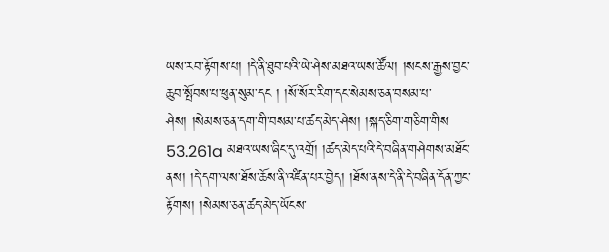ཡས་རབ་རྟོགས་པ། །དེ་ནི་ཐུབ་པའི་ཡེ་ཤེས་མཐའ་ཡས་ཚོལ། །སངས་རྒྱས་བྱང་ཆུབ་སྤོབས་པ་ཕུན་སུམ་དང ། །སོ་སོར་རིག་དང་སེམས་ཅན་བསམ་པ་ཤེས། །སེམས་ཅན་དག་གི་བསམ་པ་ཚད་མེད་ཤེས། །སྐད་ཅིག་གཅིག་གིས 53.261a མཐའ་ཡས་ཞིང་དུ་འགྲོ། །ཚད་མེད་པའི་དེ་བཞིན་གཤེགས་མཐོང་ནས། །དེ་དག་ལས་ཐོས་ཆོས་ནི་འཛིན་པར་བྱེད། །ཐོས་ནས་དེ་ནི་དེ་བཞིན་དོན་ཀྱང་རྟོགས། །སེམས་ཅན་ཚད་མེད་ཡོངས་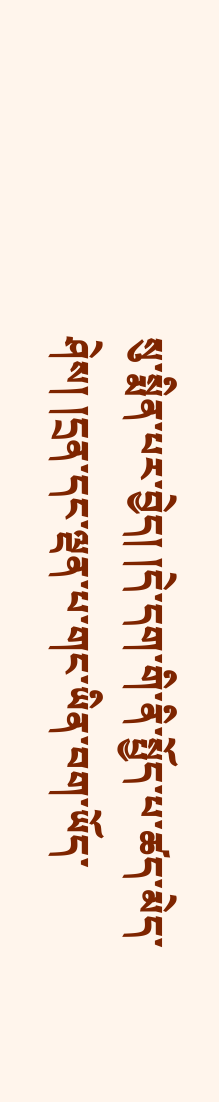སུ་སྨིན་པར་བྱེད། །དེ་དག་གི་ནི་སྤྱོད་པ་ཚད་མེད་ཤེས། །དྲན་དང་ལྡན་པ་གང་ཡིན་བག་ཡོད་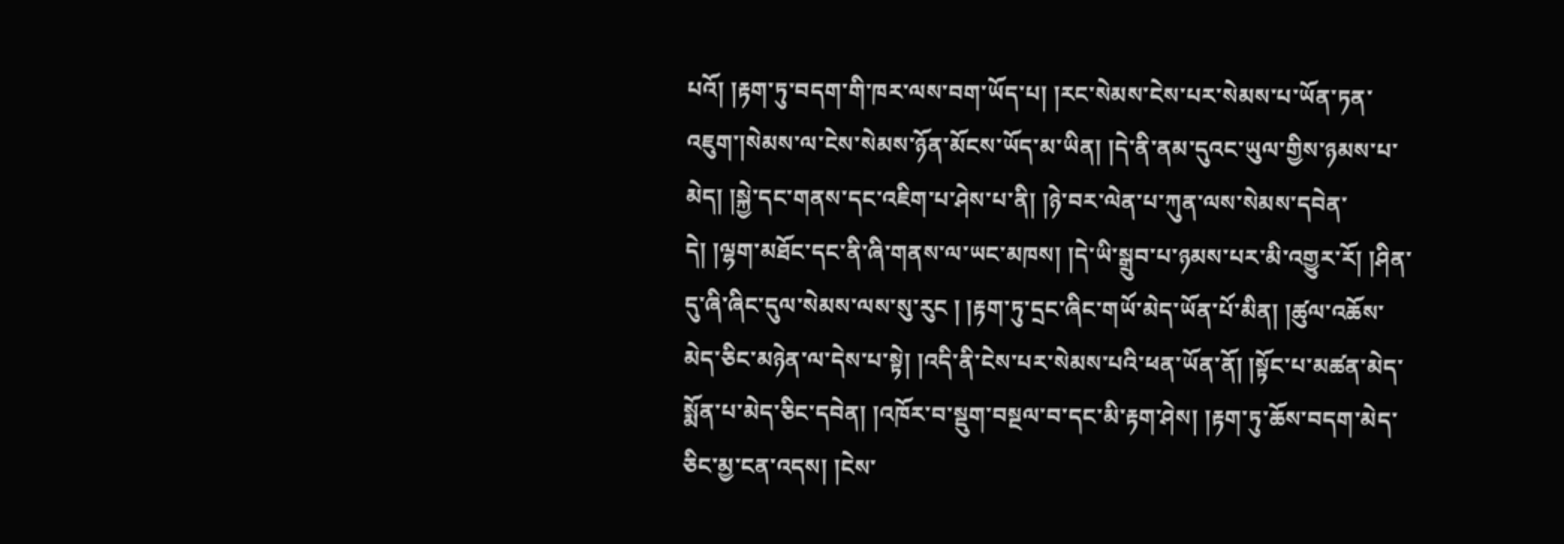པའོ། །རྟག་ཏུ་བདག་གི་ཁར་ལས་བག་ཡོད་པ། །རང་སེམས་ངེས་པར་སེམས་པ་ཡོན་ཏན་འཇུག་།སེམས་ལ་ངེས་སེམས་ཉོན་མོངས་ཡོད་མ་ཡིན། །དེ་ནི་ནམ་དུའང་ཡུལ་གྱིས་ཉམས་པ་མེད། །སྐྱེ་དང་གནས་དང་འཇིག་པ་ཤེས་པ་ནི། །ཉེ་བར་ལེན་པ་ཀུན་ལས་སེམས་དབེན་དེ། །ལྷག་མཐོང་དང་ནི་ཞི་གནས་ལ་ཡང་མཁས། །དེ་ཡི་སྒྲུབ་པ་ཉམས་པར་མི་འགྱུར་རོ། །ཤིན་དུ་ཞི་ཞིང་དུལ་སེམས་ལས་སུ་རུང ། །རྟག་ཏུ་དྲང་ཞིང་གཡོ་མེད་ཡོན་པོ་མིན། །ཚུལ་འཆོས་མེད་ཅིང་མཉེན་ལ་དེས་པ་སྟེ། །འདི་ནི་ངེས་པར་སེམས་པའི་ཕན་ཡོན་ནོ། །སྟོང་པ་མཚན་མེད་སྨོན་པ་མེད་ཅིང་དབེན། །འཁོར་བ་སྡུག་བསྔལ་བ་དང་མི་རྟག་ཤེས། །རྟག་ཏུ་ཆོས་བདག་མེད་ཅིང་མྱ་ངན་འདས། །ངེས་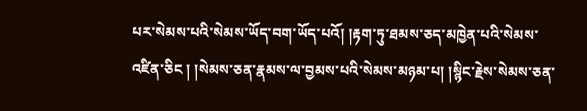པར་སེམས་པའི་སེམས་ཡོད་བག་ཡོད་པའོ། །རྟག་ཏུ་ཐམས་ཅད་མཁྱེན་པའི་སེམས་འཛིན་ཅིང ། །སེམས་ཅན་རྣམས་ལ་བྱམས་པའི་སེམས་མཉམ་པ། །སྙིང་རྗེས་སེམས་ཅན་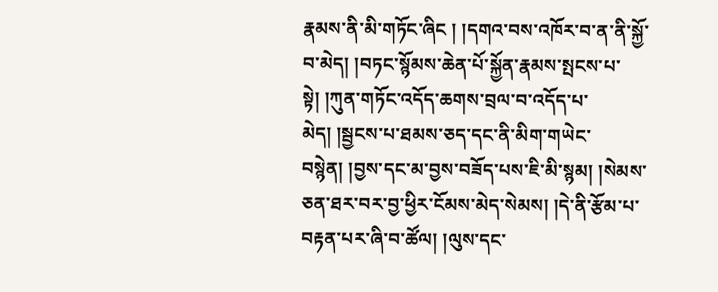རྣམས་ནི་མི་གཏོང་ཞིང ། །དགའ་བས་འཁོར་བ་ན་ནི་སྐྱོ་བ་མེད། །བཏང་སྙོམས་ཆེན་པོ་སྐྱོན་རྣམས་སྤངས་པ་སྟེ། །ཀུན་གཏོང་འདོད་ཆགས་བྲལ་བ་འདོད་པ་མེད། །སྦྱངས་པ་ཐམས་ཅད་དང་ནི་མིག་གཡེང་བསྙེན། །བྱས་དང་མ་བྱས་བཟོད་པས་ཇི་མི་སྙམ། །སེམས་ཅན་ཐར་བར་བྱ་ཕྱིར་ངོམས་མེད་སེམས། །དེ་ནི་རྩོམ་པ་བརྟན་པར་ཞི་བ་ཚོལ། །ལུས་དང་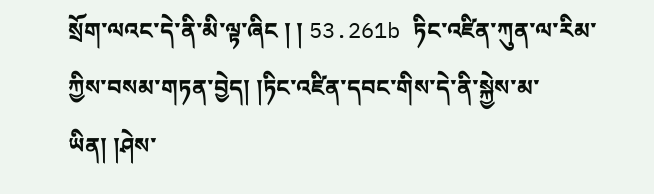སྲོག་ལའང་དེ་ནི་མི་ལྟ་ཞིང ། ། 53.261b ཏིང་འཛིན་ཀུན་ལ་རིམ་ཀྱིས་བསམ་གཏན་བྱེད། །ཏིང་འཛིན་དབང་གིས་དེ་ནི་སྐྱེས་མ་ཡིན། །ཤེས་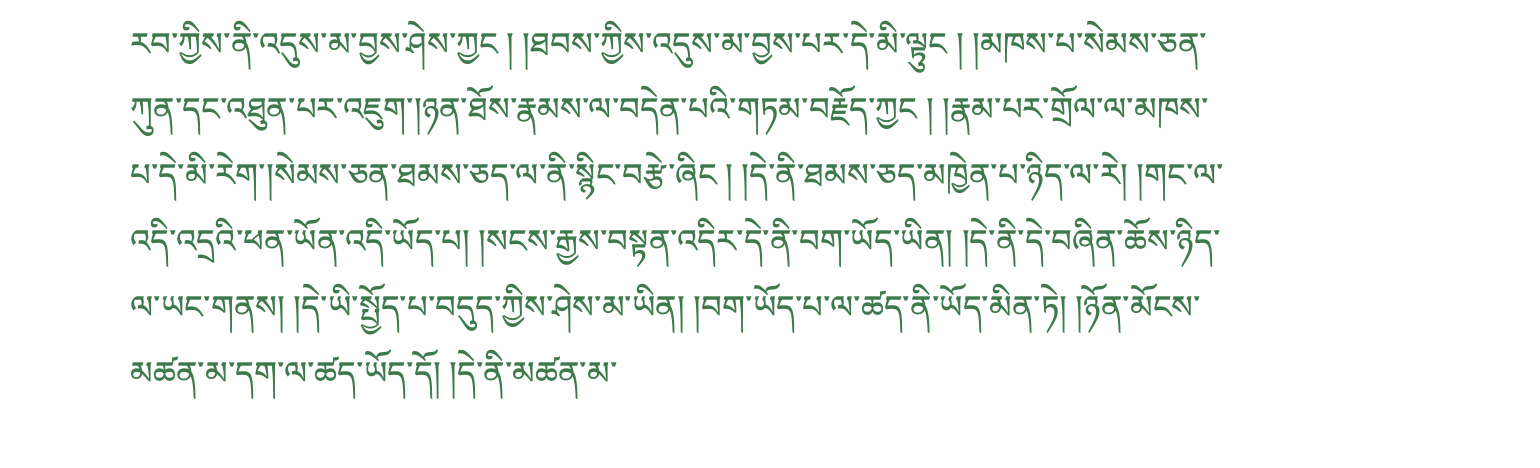རབ་ཀྱིས་ནི་འདུས་མ་བྱས་ཤེས་ཀྱང ། །ཐབས་ཀྱིས་འདུས་མ་བྱས་པར་དེ་མི་ལྟུང ། །མཁས་པ་སེམས་ཅན་ཀུན་དང་འཐུན་པར་འཇུག་།ཉན་ཐོས་རྣམས་ལ་བདེན་པའི་གཏམ་བརྗོད་ཀྱང ། །རྣམ་པར་གྲོལ་ལ་མཁས་པ་དེ་མི་རེག་།སེམས་ཅན་ཐམས་ཅད་ལ་ནི་སྙིང་བརྩེ་ཞིང ། །དེ་ནི་ཐམས་ཅད་མཁྱེན་པ་ཉིད་ལ་རེ། །གང་ལ་འདི་འདྲའི་ཕན་ཡོན་འདི་ཡོད་པ། །སངས་རྒྱས་བསྟན་འདིར་དེ་ནི་བག་ཡོད་ཡིན། །དེ་ནི་དེ་བཞིན་ཆོས་ཉིད་ལ་ཡང་གནས། །དེ་ཡི་སྤྱོད་པ་བདུད་ཀྱིས་ཤེས་མ་ཡིན། །བག་ཡོད་པ་ལ་ཚད་ནི་ཡོད་མིན་ཏེ། །ཉོན་མོངས་མཚན་མ་དག་ལ་ཚད་ཡོད་དོ། །དེ་ནི་མཚན་མ་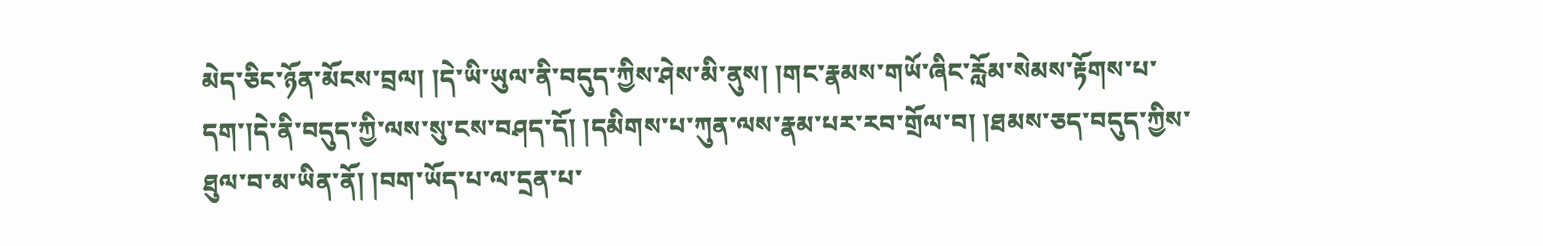མེད་ཅིང་ཉོན་མོངས་བྲལ། །དེ་ཡི་ཡུལ་ནི་བདུད་ཀྱིས་ཤེས་མི་ནུས། །གང་རྣམས་གཡོ་ཞིང་རློམ་སེམས་རྟོགས་པ་དག་།དེ་ནི་བདུད་ཀྱི་ལས་སུ་ངས་བཤད་དོ། །དམིགས་པ་ཀུན་ལས་རྣམ་པར་རབ་གྲོལ་བ། །ཐམས་ཅད་བདུད་ཀྱིས་ཐུལ་བ་མ་ཡིན་ནོ། །བག་ཡོད་པ་ལ་དྲན་པ་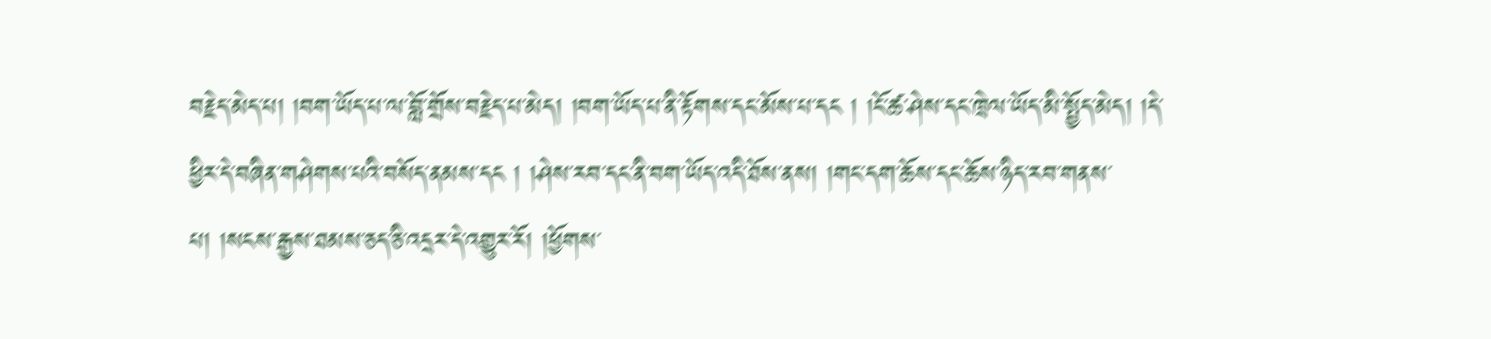བརྗེད་མེད་པ། །བག་ཡོད་པ་ལ་བློ་གྲོས་བརྗེད་པ་མེད། །བག་ཡོད་པ་ནི་རྟོགས་དང་མོས་པ་དང ། །ངོ་ཚ་ཤེས་དང་ཁྲེལ་ཡོད་མི་སྤྱོད་མེད། །དེ་ཕྱིར་དེ་བཞིན་གཤེགས་པའི་བསོད་ནམས་དང ། །ཤེས་རབ་དང་ནི་བག་ཡོད་འདི་ཐོས་ནས། །གང་དག་ཆོས་དང་ཆོས་ཉིད་རབ་གནས་པ། །སངས་རྒྱས་ཐམས་ཅད་ཅི་འདྲར་དེ་འགྱུར་རོ། །ཕྱོགས་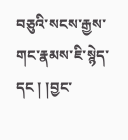བཅུའི་སངས་རྒྱས་གང་རྣམས་ཇི་སྙེད་དང ། །བྱང་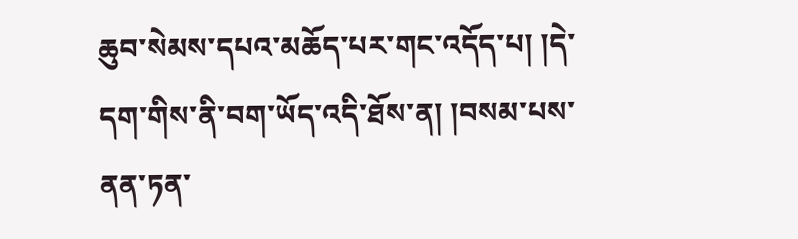ཆུབ་སེམས་དཔའ་མཆོད་པར་གང་འདོད་པ། །དེ་དག་གིས་ནི་བག་ཡོད་འདི་ཐོས་ན། །བསམ་པས་ནན་ཏན་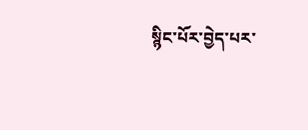སྙིང་པོར་བྱེད་པར་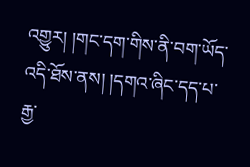འགྱུར། །གང་དག་གིས་ནི་བག་ཡོད་འདི་ཐོས་ནས། །དགའ་ཞིང་དད་པ་རྒྱ་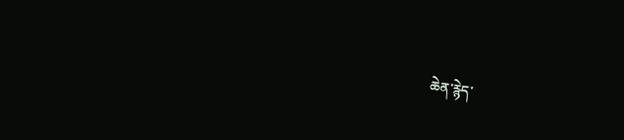ཆེན་རྙེད་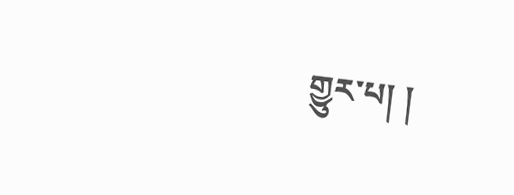གྱུར་པ། །